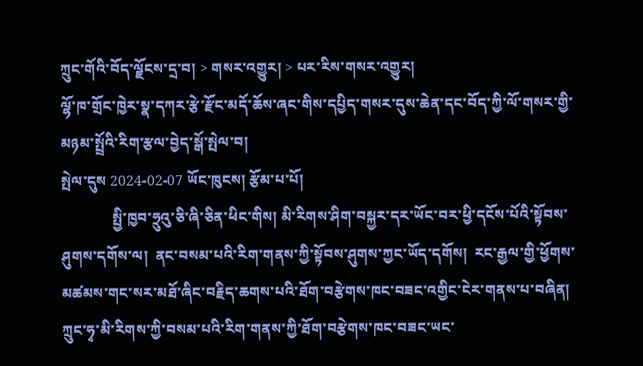ཀྲུང་གོའི་བོད་ལྗོངས་དྲ་བ། > གསར་འགྱུར། > པར་རིས་གསར་འགྱུར།
ལྷོ་ཁ་གྲོང་ཁྱེར་སྣ་དཀར་རྩེ་རྫོང་མདོ་ཆོས་ཞང་གིས་དཔྱིད་གསར་དུས་ཆེན་དང་བོད་ཀྱི་ལོ་གསར་གྱི་མཉམ་སྤྲོའི་རིག་རྩལ་བྱེད་སྒོ་སྤེལ་བ།
སྤེལ་དུས 2024-02-07 ཡོང་ཁུངས། རྩོམ་པ་པོ།
              སྤྱི་ཁྱབ་ཧྲུའུ་ཅི་ཞི་ཅིན་ཕིང་གིས། མི་རིགས་ཤིག་བསྐྱར་དར་ཡོང་བར་ཕྱི་དངོས་པོའི་སྟོབས་ཤུགས་དགོས་ལ།  ནང་བསམ་པའི་རིག་གནས་ཀྱི་སྟོབས་ཤུགས་ཀྱང་ཡོད་དགོས།  རང་རྒྱལ་གྱི་ཕྱོགས་མཚམས་གང་སར་མཐོ་ཞིང་བརྗིད་ཆགས་པའི་ཐོག་བརྩེགས་ཁང་བཟང་འགྱིང་ངེར་གནས་པ་བཞིན། ཀྲུང་ཧྭ་མི་རིགས་ཀྱི་བསམ་པའི་རིག་གནས་ཀྱི་ཐོག་བརྩེགས་ཁང་བཟང་ཡང་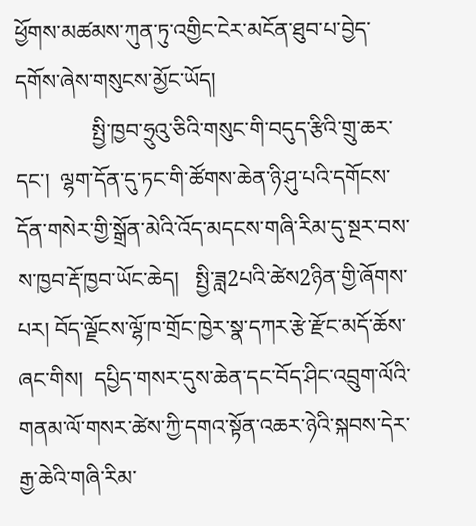ཕྱོགས་མཚམས་ཀུན་ཏུ་འགྱིང་ངེར་མངོན་ཐུབ་པ་བྱེད་དགོས་ཞེས་གསུངས་མྱོང་ཡོད།
              སྤྱི་ཁྱབ་ཧྲུའུ་ཅིའི་གསུང་གི་བདུད་རྩིའི་གྲུ་ཆར་དང་།  ལྷག་དོན་དུ་ཏང་གི་ཚོགས་ཆེན་ཉི་ཤུ་པའི་དགོངས་དོན་གསེར་གྱི་སྒྲོན་མེའི་འོད་མདངས་གཞི་རིམ་དུ་སྔར་བས་ས་ཁྱབ་རྡོ་ཁྱབ་ཡོང་ཆེད།   སྤྱི་ཟླ2པའི་ཚེས2ཉིན་གྱི་ཞོགས་པར། བོད་ལྗོངས་ལྷོ་ཁ་གྲོང་ཁྱེར་སྣ་དཀར་རྩེ་རྫོང་མདོ་ཆོས་ཞང་གིས།  དཔྱིད་གསར་དུས་ཆེན་དང་བོད་ཤིང་འབྲུག་ལོའི་གནམ་ལོ་གསར་ཚེས་ཀྱི་དགའ་སྟོན་འཆར་ཉེའི་སྐབས་དེར་རྒྱ་ཆེའི་གཞི་རིམ་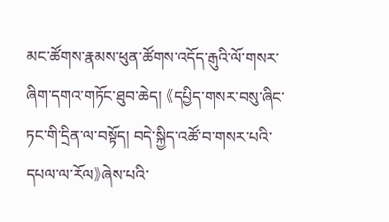མང་ཚོགས་རྣམས་ཕུན་ཚོགས་འདོད་རྒུའི་ལོ་གསར་ཞིག་དགའ་གཏོང་ཐུབ་ཆེད། 《དཔྱིད་གསར་བསུ་ཞིང་ཏང་གི་དྲིན་ལ་བསྟོད། བདེ་སྐྱིད་འཚོ་བ་གསར་པའི་དཔལ་ལ་རོལ》ཞེས་པའི་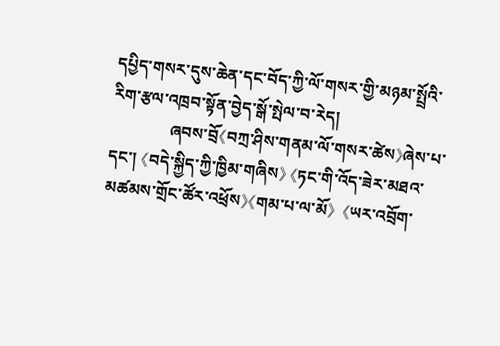དཔྱིད་གསར་དུས་ཆེན་དང་བོད་ཀྱི་ལོ་གསར་གྱི་མཉམ་སྤྲོའི་རིག་རྩལ་འཁྲབ་སྟོན་བྱེད་སྒོ་སྤེལ་བ་རེད།
              ཞབས་བྲོ《བཀྲ་ཤིས་གནམ་ལོ་གསར་ཚེས》ཞེས་པ་དང་། 《བདེ་སྐྱིད་ཀྱི་ཁྱིམ་གཞིས》 《ཏང་གི་འོད་ཟེར་མཐའ་མཚམས་གྲོང་ཚོར་འཕྲོས》《གམ་པ་ལ་མོ》  《ཡར་འབྲོག་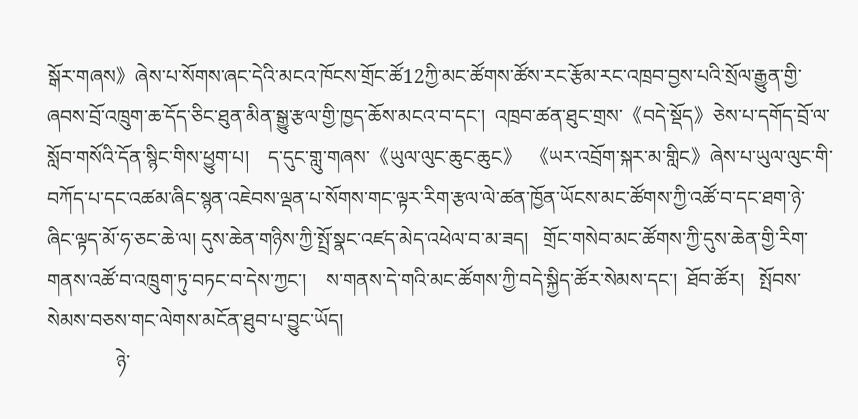སྒོར་གཞས》ཞེས་པ་སོགས་ཞང་དེའི་མངའ་ཁོངས་གྲོང་ཚོ12ཀྱི་མང་ཚོགས་ཚོས་རང་རྩོམ་རང་འཁྲབ་བྱས་པའི་སྲོལ་རྒྱུན་གྱི་ཞབས་བྲོ་འཁྲུག་ཆ་དོད་ཅིང་ཐུན་མིན་སྒྱུ་རྩལ་གྱི་ཁྱད་ཆོས་མངའ་བ་དང་།  འཁྲབ་ཚན་ཐུང་གྲས་《བདེ་སྡོད》ཅེས་པ་དགོད་བྲོ་ལ་སློབ་གསོའི་དོན་སྙིང་གིས་ཕྱུག་པ།    ད་དུང་གླུ་གཞས་《ཡུལ་ལུང་ཆུང་ཆུང》  《ཡར་འབྲོག་སྐར་མ་གླིང》ཞེས་པ་ཡུལ་ལུང་གི་བཀོད་པ་དང་འཚམ་ཞིང་སྙན་འཇེབས་ལྡན་པ་སོགས་གང་ལྟར་རིག་རྩལ་ལེ་ཚན་ཁྱོན་ཡོངས་མང་ཚོགས་ཀྱི་འཚོ་བ་དང་ཐག་ཉེ་ཞིང་ལྟད་མོ་ཧ་ཅང་ཆེ་ལ། དུས་ཆེན་གཉིས་ཀྱི་སྤྲོ་སྣང་འཛད་མེད་འཕེལ་བ་མ་ཟད།   གྲོང་གསེབ་མང་ཚོགས་ཀྱི་དུས་ཆེན་གྱི་རིག་གནས་འཚོ་བ་འཁྲུག་ཏུ་བཏང་བ་དེས་ཀྱང་།    ས་གནས་དེ་གའི་མང་ཚོགས་ཀྱི་བདེ་སྐྱིད་ཚོར་སེམས་དང་།  ཐོབ་ཚོར།   སྤོབས་སེམས་བཅས་གང་ལེགས་མངོན་ཐུབ་པ་བྱུང་ཡོད།
              ཉེ་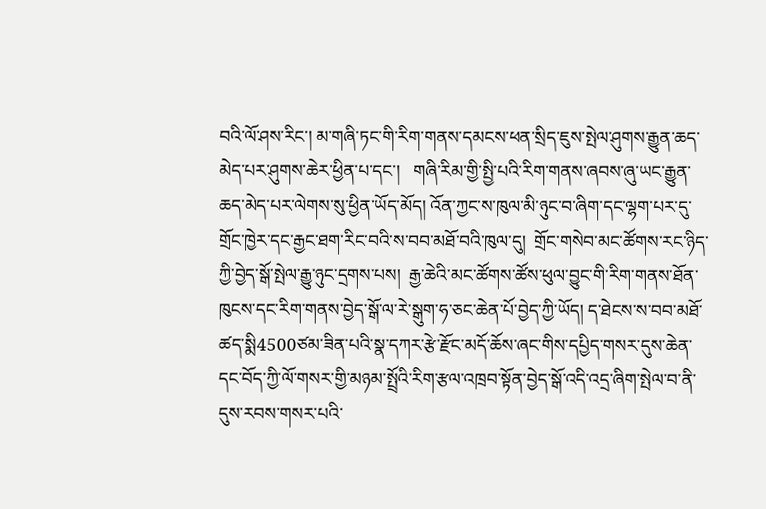བའི་ལོ་ཤས་རིང་། མ་གཞི་ཏང་གི་རིག་གནས་དམངས་ཕན་སྲིད་ཇུས་སྤེལ་ཤུགས་རྒྱུན་ཆད་མེད་པར་ཤུགས་ཆེར་ཕྱིན་པ་དང་།   གཞི་རིམ་གྱི་སྤྱི་པའི་རིག་གནས་ཞབས་ཞུ་ཡང་རྒྱུན་ཆད་མེད་པར་ལེགས་སུ་ཕྱིན་ཡོད་མོད། འོན་ཀྱང་ས་ཁུལ་མི་ཉུང་བ་ཞིག་དང་ལྷག་པར་དུ་གྲོང་ཁྱེར་དང་རྒྱང་ཐག་རིང་བའི་ས་བབ་མཐོ་བའི་ཁུལ་དུ།  གྲོང་གསེབ་མང་ཚོགས་རང་ཉིད་ཀྱི་བྱེད་སྒོ་སྤེལ་རྒྱུ་ཉུང་དྲགས་པས།  རྒྱ་ཆེའི་མང་ཚོགས་ཚོས་ཕུལ་བྱུང་གི་རིག་གནས་ཐོན་ཁུངས་དང་རིག་གནས་བྱེད་སྒོ་ལ་རེ་སྒུག་ཧ་ཅང་ཆེན་པོ་བྱེད་ཀྱི་ཡོད། ད་ཐེངས་ས་བབ་མཐོ་ཚད་སྨི4500ཙམ་ཟིན་པའི་སྣ་དཀར་རྩེ་རྫོང་མདོ་ཆོས་ཞང་གིས་དཔྱིད་གསར་དུས་ཆེན་དང་བོད་ཀྱི་ལོ་གསར་གྱི་མཉམ་སྤྲོའི་རིག་རྩལ་འཁྲབ་སྟོན་བྱེད་སྒོ་འདི་འདྲ་ཞིག་སྤེལ་བ་ནི་དུས་རབས་གསར་པའི་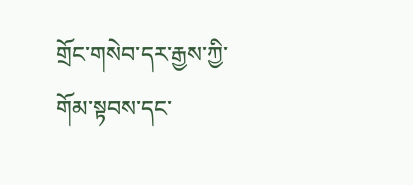གྲོང་གསེབ་དར་རྒྱས་ཀྱི་གོམ་སྟབས་དང་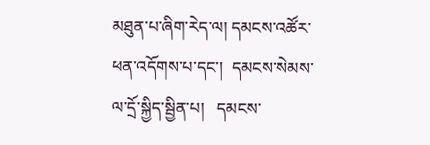མཐུན་པ་ཞིག་རེད་ལ། དམངས་འཚོར་ཕན་འདོགས་པ་དང་།  དམངས་སེམས་ལ་དྲོ་སྐྱིད་སྦྱིན་པ།   དམངས་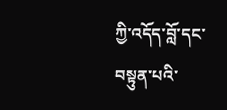ཀྱི་འདོད་བློ་དང་བསྟུན་པའི་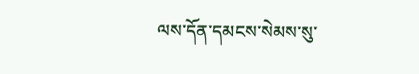ལས་དོན་དམངས་སེམས་སུ་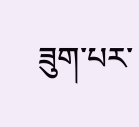ཟུག་པར་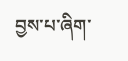བྱས་པ་ཞིག་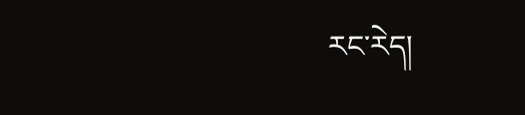རང་རེད།